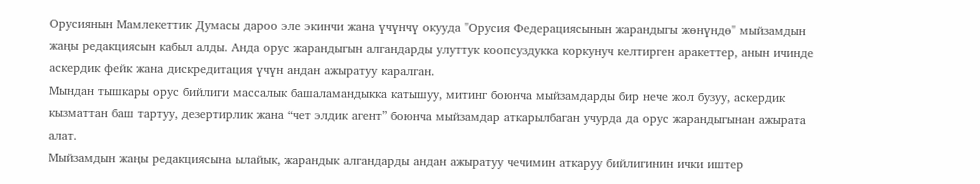Орусиянын Мамлекеттик Думасы дароо эле экинчи жана үчүнчү окууда "Орусия Федерациясынын жарандыгы жөнүндө" мыйзамдын жаңы редакциясын кабыл алды. Анда орус жарандыгын алгандарды улуттук коопсуздукка коркунуч келтирген аракеттер, анын ичинде аскердик фейк жана дискредитация үчүн андан ажыратуу каралган.
Мындан тышкары орус бийлиги массалык башаламандыкка катышуу, митинг боюнча мыйзамдарды бир нече жол бузуу, аскердик кызматтан баш тартуу, дезертирлик жана “чет элдик агент” боюнча мыйзамдар аткарылбаган учурда да орус жарандыгынан ажырата алат.
Мыйзамдын жаңы редакциясына ылайык, жарандык алгандарды андан ажыратуу чечимин аткаруу бийлигинин ички иштер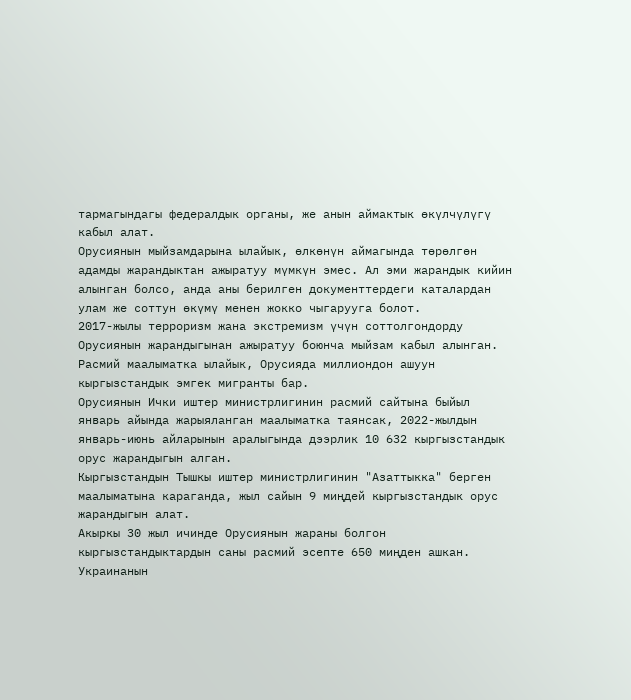тармагындагы федералдык органы, же анын аймактык өкүлчүлүгү кабыл алат.
Орусиянын мыйзамдарына ылайык, өлкөнүн аймагында төрөлгөн адамды жарандыктан ажыратуу мүмкүн эмес. Ал эми жарандык кийин алынган болсо, анда аны берилген документтердеги каталардан улам же соттун өкүмү менен жокко чыгарууга болот.
2017-жылы терроризм жана экстремизм үчүн соттолгондорду Орусиянын жарандыгынан ажыратуу боюнча мыйзам кабыл алынган.
Расмий маалыматка ылайык, Орусияда миллиондон ашуун кыргызстандык эмгек мигранты бар.
Орусиянын Ички иштер министрлигинин расмий сайтына быйыл январь айында жарыяланган маалыматка таянсак, 2022-жылдын январь-июнь айларынын аралыгында дээрлик 10 632 кыргызстандык орус жарандыгын алган.
Кыргызстандын Тышкы иштер министрлигинин "Азаттыкка" берген маалыматына караганда, жыл сайын 9 миңдей кыргызстандык орус жарандыгын алат.
Акыркы 30 жыл ичинде Орусиянын жараны болгон кыргызстандыктардын саны расмий эсепте 650 миңден ашкан.
Украинанын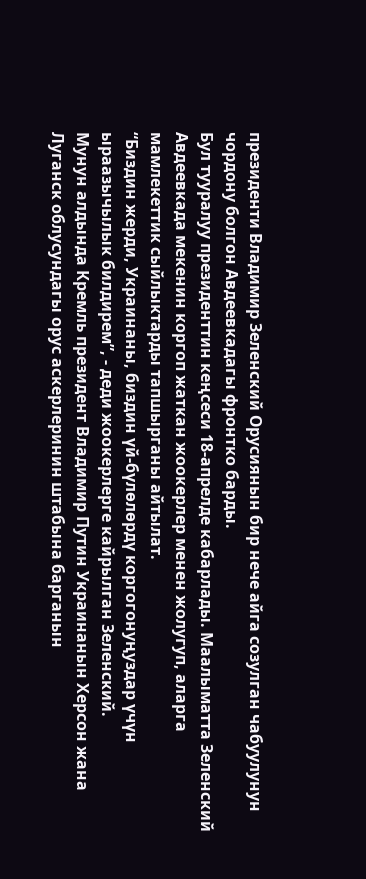президенти Владимир Зеленский Орусиянын бир нече айга созулган чабуулунун чордону болгон Авдеевкадагы фронтко барды.
Бул тууралуу президенттин кеңсеси 18-апрелде кабарлады. Маалыматта Зеленский Авдеевкада мекенин коргоп жаткан жоокерлер менен жолугуп, аларга мамлекеттик сыйлыктарды тапшырганы айтылат.
“Биздин жерди, Украинаны, биздин үй-бүлөлөрдү коргогонуңуздар үчүн ыраазычылык билдирем”, - деди жоокерлерге кайрылган Зеленский.
Мунун алдында Кремль президент Владимир Путин Украинанын Херсон жана Луганск облусундагы орус аскерлеринин штабына барганын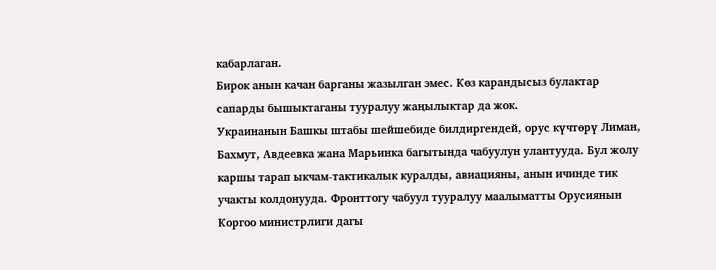кабарлаган.
Бирок анын качан барганы жазылган эмес. Көз карандысыз булактар сапарды бышыктаганы тууралуу жаңылыктар да жок.
Украинанын Башкы штабы шейшебиде билдиргендей, орус күчтөрү Лиман, Бахмут, Авдеевка жана Марьинка багытында чабуулун улантууда. Бул жолу каршы тарап ыкчам-тактикалык куралды, авиацияны, анын ичинде тик учакты колдонууда. Фронттогу чабуул тууралуу маалыматты Орусиянын Коргоо министрлиги дагы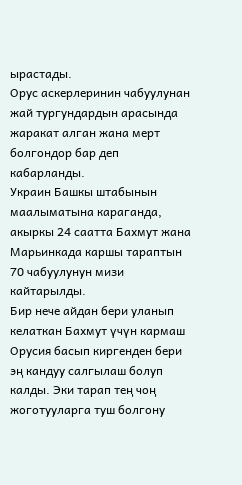ырастады.
Орус аскерлеринин чабуулунан жай тургундардын арасында жаракат алган жана мерт болгондор бар деп кабарланды.
Украин Башкы штабынын маалыматына караганда, акыркы 24 саатта Бахмут жана Марьинкада каршы тараптын 70 чабуулунун мизи кайтарылды.
Бир нече айдан бери уланып келаткан Бахмут үчүн кармаш Орусия басып киргенден бери эң кандуу салгылаш болуп калды. Эки тарап тең чоң жоготууларга туш болгону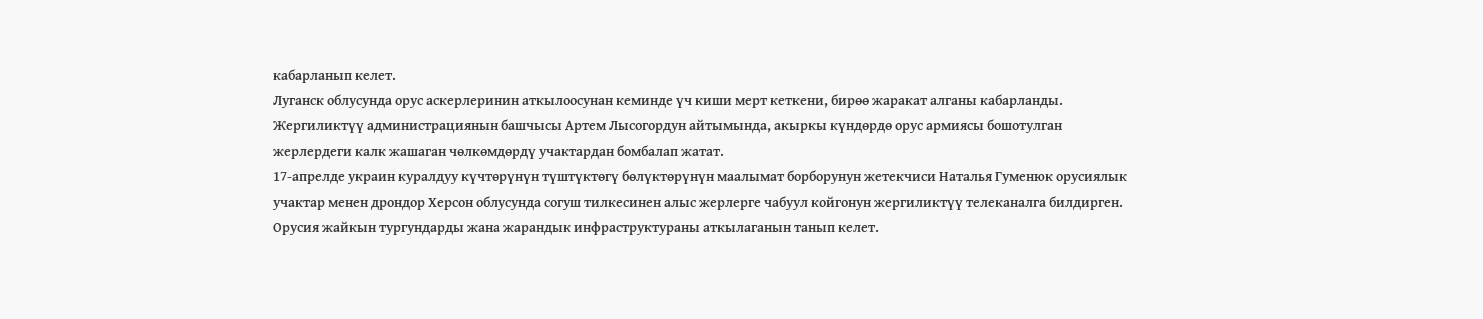кабарланып келет.
Луганск облусунда орус аскерлеринин аткылоосунан кеминде үч киши мерт кеткени, бирөө жаракат алганы кабарланды. Жергиликтүү администрациянын башчысы Артем Лысогордун айтымында, акыркы күндөрдө орус армиясы бошотулган жерлердеги калк жашаган чөлкөмдөрдү учактардан бомбалап жатат.
17-апрелде украин куралдуу күчтөрүнүн түштүктөгү бөлүктөрүнүн маалымат борборунун жетекчиси Наталья Гуменюк орусиялык учактар менен дрондор Херсон облусунда согуш тилкесинен алыс жерлерге чабуул койгонун жергиликтүү телеканалга билдирген.
Орусия жайкын тургундарды жана жарандык инфраструктураны аткылаганын танып келет.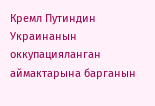Кремл Путиндин Украинанын оккупацияланган аймактарына барганын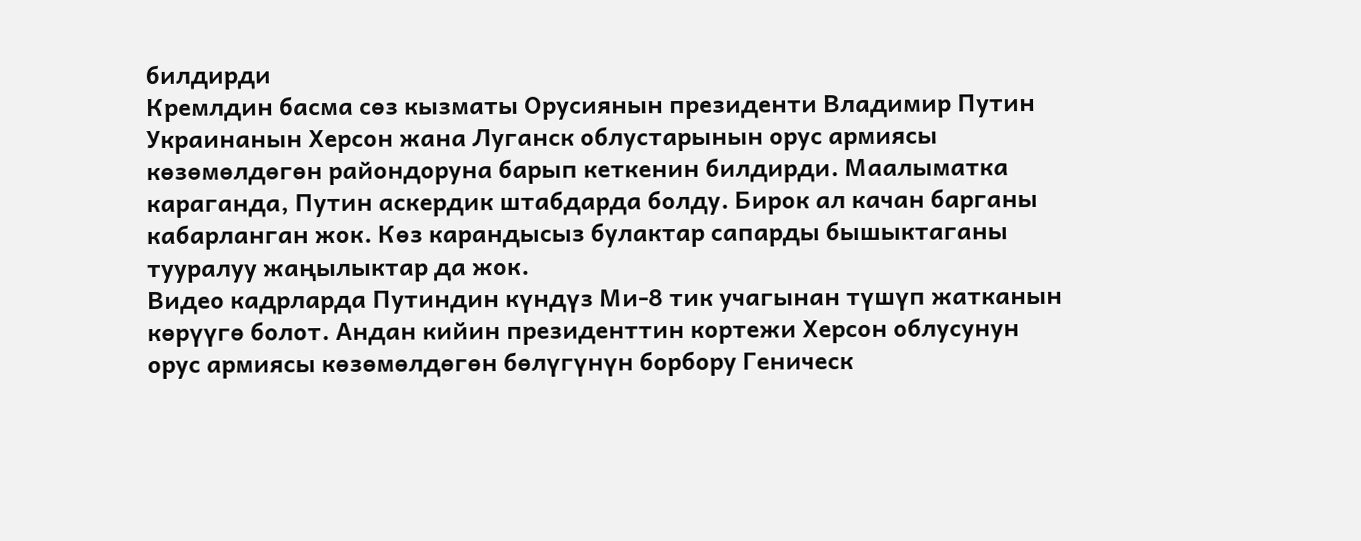билдирди
Кремлдин басма сөз кызматы Орусиянын президенти Владимир Путин Украинанын Херсон жана Луганск облустарынын орус армиясы көзөмөлдөгөн райондоруна барып кеткенин билдирди. Маалыматка караганда, Путин аскердик штабдарда болду. Бирок ал качан барганы кабарланган жок. Көз карандысыз булактар сапарды бышыктаганы тууралуу жаңылыктар да жок.
Видео кадрларда Путиндин күндүз Ми-8 тик учагынан түшүп жатканын көрүүгө болот. Андан кийин президенттин кортежи Херсон облусунун орус армиясы көзөмөлдөгөн бөлүгүнүн борбору Геническ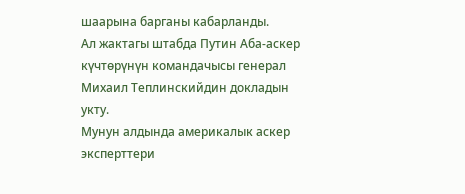шаарына барганы кабарланды.
Ал жактагы штабда Путин Аба-аскер күчтөрүнүн командачысы генерал Михаил Теплинскийдин докладын укту.
Мунун алдында америкалык аскер эксперттери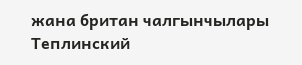жана британ чалгынчылары Теплинский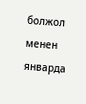болжол менен январда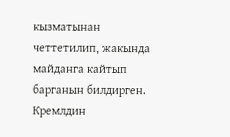кызматынан четтетилип, жакында майданга кайтып барганын билдирген.
Кремлдин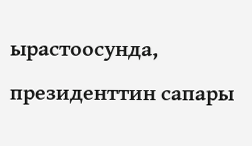ырастоосунда, президенттин сапары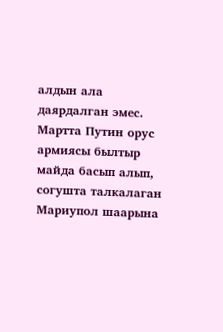алдын ала даярдалган эмес.
Мартта Путин орус армиясы былтыр майда басып алып, согушта талкалаган Мариупол шаарына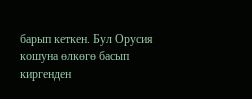барып кеткен. Бул Орусия кошуна өлкөгө басып киргенден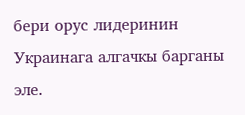бери орус лидеринин Украинага алгачкы барганы эле.